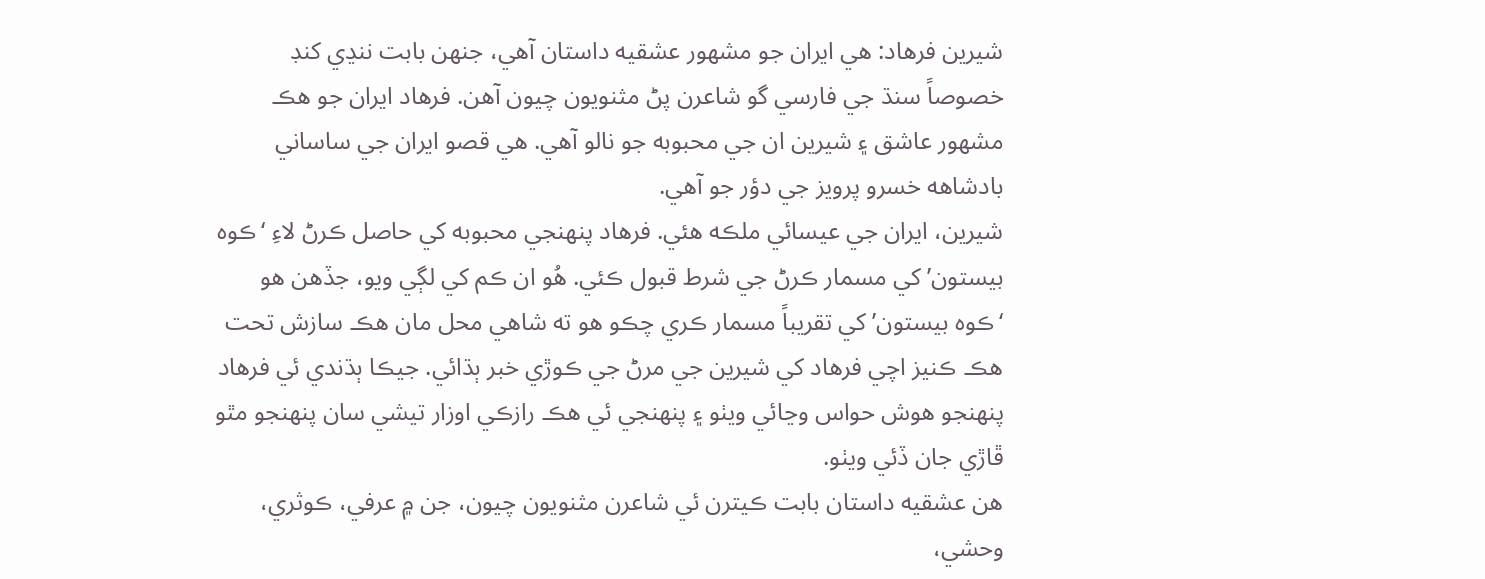شيرين فرهاد: هي ايران جو مشهور عشقيه داستان آهي، جنهن بابت ننڍي کنڊ خصوصاً سنڌ جي فارسي گو شاعرن پڻ مثنويون چيون آهن. فرهاد ايران جو هڪ مشهور عاشق ۽ شيرين ان جي محبوبه جو نالو آهي. هي قصو ايران جي ساساني بادشاهه خسرو پرويز جي دؤر جو آهي.
شيرين، ايران جي عيسائي ملڪه هئي. فرهاد پنهنجي محبوبه کي حاصل ڪرڻ لاءِ ‘ڪوه بيستون’ کي مسمار ڪرڻ جي شرط قبول ڪئي. هُو ان ڪم کي لڳي ويو، جڏهن هو ‘ڪوه بيستون’ کي تقريباً مسمار ڪري چڪو هو ته شاهي محل مان هڪ سازش تحت هڪ ڪنيز اچي فرهاد کي شيرين جي مرڻ جي ڪوڙي خبر ٻڌائي. جيڪا ٻڌندي ئي فرهاد پنهنجو هوش حواس وڃائي ويٺو ۽ پنهنجي ئي هڪ رازڪي اوزار تيشي سان پنهنجو مٿو ڦاڙي جان ڏئي ويٺو.
هن عشقيه داستان بابت ڪيترن ئي شاعرن مثنويون چيون، جن ۾ عرفي، ڪوثري، وحشي،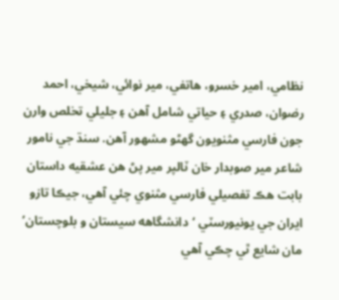نظامي، امير خسرو، هاتفي، مير نوائي، شيخي، احمد رضوان، صدري ۽ حياتي شامل آهن ۽ جليلي تخلص وارن جون فارسي مثنويون گهڻو مشهور آهن. سنڌ جي نامور شاعر مير صوبدار خان ٽالپر مير پڻ هن عشقيه داستان بابت هڪ تفصيلي فارسي مثنوي چئي آهي، جيڪا تازو ايران جي يونيورسٽي ‘دانشگاهه سيستان و بلوچستان’ مان شايع ٿي چڪي آهي